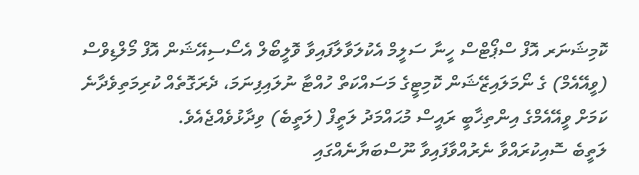ކޮމިޝަނަރ އޮފް ސްޕޯޓްސް ހީނާ ސަލީމް އެކުލަވާލާފައިވާ ވޮލީބޯލް އެސޯސިއޭޝަން އޮފް މޯލްޑިވްސް (ވީއޭއެމް) ގެ ނޯމަލައިޒޭޝަން ކޮމިޓީގެ މަސައްކަތް ހުއްޓާ ނުލައިފިނަމަ، ދެރަގޮތެއް ކުރިމަތިވެދާނެ ކަމަށް ވީއޭއެމްގެ އިންތިޚާބީ ރައީސް މުޙައްމަދު ލަތީފް (ލަތީބެ) ވިދާޅުވެއްޖެއެވެ.
ލަތީބެ ސޮއިކުރައްވާ ނެރުއްވާފައިވާ ނޫސްބަޔާނެއްގައި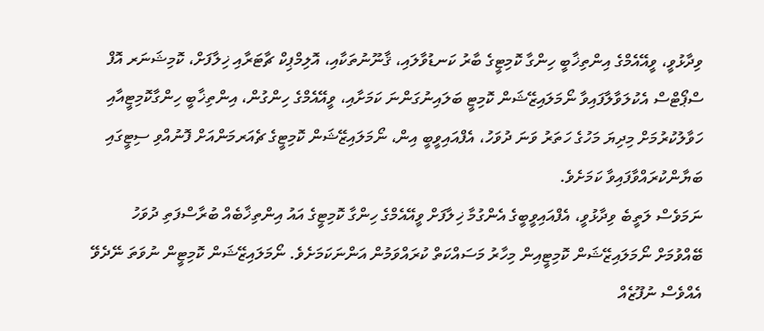ވިދާޅުވީ، ވީއޭއެމްގެ އިންތިޚާބީ ހިންގާ ކޮމިޓީގެ ބާރު ކަނޑުވާލައި، ޤާނޫނުތަކާއި، އޮލިމްޕިކް ޗާޓަރާއި ޚިލާފަށް، ކޮމިޝަނަރ އޮފް ސްޕޯޓްސް އެކުލަވާލާފައިވާ ނޯމަލައިޒޭޝަން ކޮމިޓީ ބަލައިނުގަންނަ ކަމަށާއި، ވީއޭއެމްގެ ހިންގުން، އިންތިޚާބީ ހިންގާކޮމިޓީއާއި ހަވާލުކުރުމަށް މިދިޔަ މަހުގެ ހަތަރު ވަނަ ދުވަހު، އެފްއައިވީބީ އިން، ނޯމަލައިޒޭޝަން ކޮމިޓީގެ ޗެއަރމަންއަށް ފޮނުއްވި ސިޓީގައި ބަޔާންކުރައްވާފައިވާ ކަމަށެވެ.
ނަމަވެސް ލަތީބެ ވިދާޅުވީ، އެފްއައިވީބީގެ އެންގުމާ ޚިލާފަށް ވީއޭއެމްގެ ހިންގާ ކޮމިޓީގެ އައު އިންތިޚާބެއް ބުރާސްފަތި ދުވަހު ބޭއްވުމަށް ނޯމަލައިޒޭޝަން ކޮމިޓީއިން މިހާރު މަސައްކަތް ކުރައްވަމުން އަންނަކަމަށެވެ. ނޯމަލައިޒޭޝަން ކޮމިޓީން ނުވަތަ ނޭދެވޭ އެއްވެސް ނުފޫޒެއް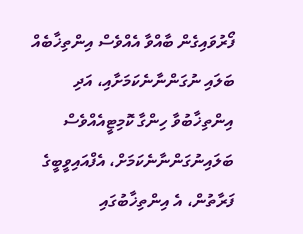ފޯރުވައިގެން ބާއްވާ އެއްވެސް އިންތިޚާބެއް ބަލައި ނުގަންނާނެކަމަށާއި، އަދި އިންތިޚާބުވާ ހިންގާ ކޮމިޓީއެއްވެސް ބަލައިނުގަންނާނެކަމަށް، އެފްއައިވީބީގެ ފަރާތުން، އެ އިންތިޚާބުގައި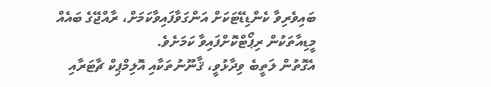ބައިވެރިވާ ކެންޑިޑޭޓަކަށް އަންގަވާފައިވާކަމަށް، ރާއްޖޭގެ ބައެއް މީޑިއާތަކުން ރިޕޯޓްކޮށްފައިވާ ކަމަށެވެ.
އެގޮތުން ލަތީބެ ވިދާޅުވީ، ޤާނޫނުތަކާއި އޮލިމްޕިކް ޗާޓަރާއި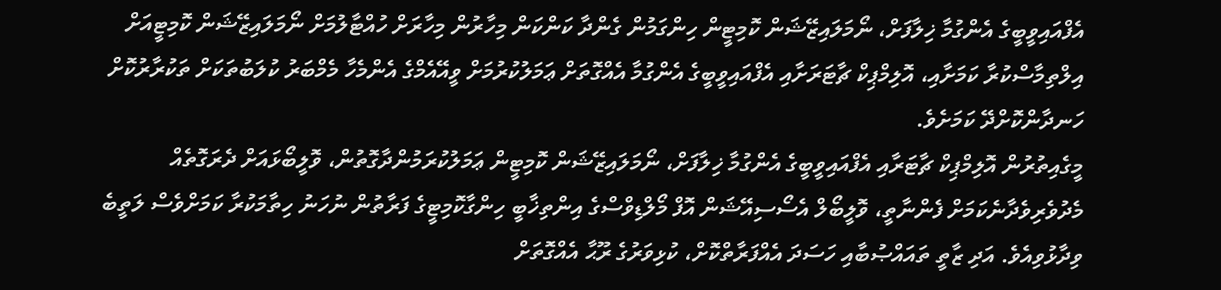އެފްއައިވީބީގެ އެންގުމާ ޚިލާފަށް، ނޯމަލައިޒޭޝަން ކޮމިޓީން ހިންގަމުން ގެންދާ ކަންކަން މިހާރުން މިހާރަށް ހުއްޓާލުމަށް ނޯމަލައިޒޭޝަން ކޮމިޓީއަށް އިލްތިމާސްކުރާ ކަމަށާއި، އޮލިމްޕިކް ޗާޓަރަށާއި އެފްއައިވީބީގެ އެންގުމާ އެއްގޮތަށް ޢަމަލުކުރުމަށް ވީއޭއެމްގެ އެންމެހާ މެމްބަރު ކުލަބުތަކަށް ތަކުރާރުކޮށް ހަނދާންކޮށްދޭ ކަމަށެވެ.
މީގެއިތުރުން އޮލިމްޕިކް ޗާޓަރާއި އެފްއައިވީބީގެ އެންގުމާ ޚިލާފަށް، ނޯމަލައިޒޭޝަން ކޮމިޓީން ޢަމަލުކުރަމުންދާގޮތުން، ވޮލީބޯޅައަށް ދެރަގޮތެއް މެދުވެރިވެދާނެކަމަށް ފެންނާތީ، ވޮލީބޯލް އެސޯސިއޭޝަން އޮފް މޯލްޑިވްސްގެ އިންތިޚާބީ ހިންގާކޮމިޓީގެ ފަރާތުން ނުހަނު ހިތާމަކުރާ ކަމަށްވެސް ލަތީބެ ވިދާޅުވިއެވެ. އަދި ޒާތީ ތައައްޞުބާއި ހަސަދަ އެއްފަރާތްކޮށް، ކުޅިވަރުގެ ރޫޙާ އެއްގޮތަށް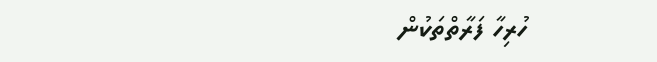ހުރިހާ ފަރާތްތަކުން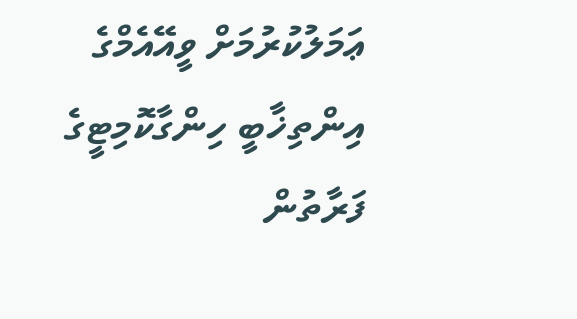ޢަމަލުކުރުމަށް ވީއޭއެމްގެ އިންތިޚާބީ ހިންގާކޮމިޓީގެ ފަރާތުން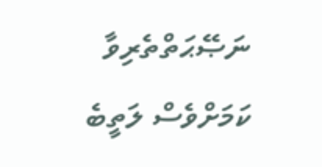ނަޞޭޙަތްތެރިވާ ކަމަށްވެސް ލަތީބެ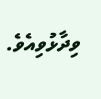ވިދާޅުވިއެވެ.